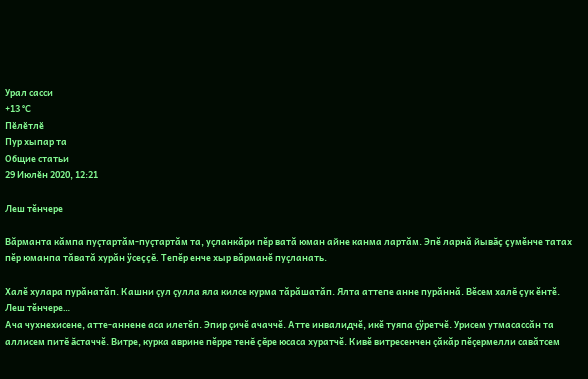Урал сасси
+13 °С
Пӗлӗтлӗ
Пур хыпар та
Общие статьи
29 Июлӗн 2020, 12:21

Леш тĕнчере

Вăрманта кăмпа пуçтартăм-пуçтартăм та, уçланкăри пĕр ватă юман айне канма лартăм. Эпĕ ларнă йывăç çумĕнче татах пĕр юманпа тăватă хурăн ÿсеççĕ. Тепĕр енче хыр вăрманĕ пуçланать.

Халĕ хулара пурăнатăп. Кашни çул çулла яла килсе курма тăрăшатăп. Ялта аттепе анне пурăннă. Вĕсем халĕ çук ĕнтĕ. Леш тĕнчере…
Ача чухнехисене, атте-аннене аса илетĕп. Эпир çичĕ ачаччĕ. Атте инвалидчĕ, икĕ туяпа çÿретчĕ. Урисем утмасассăн та аллисем питĕ ăстаччĕ. Витре, курка аврине пĕрре тенĕ çĕре юсаса хуратчĕ. Кивĕ витресенчен çăкăр пĕçермелли савăтсем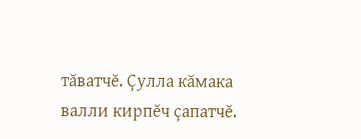тăватчĕ. Çулла кăмака валли кирпĕч çапатчĕ.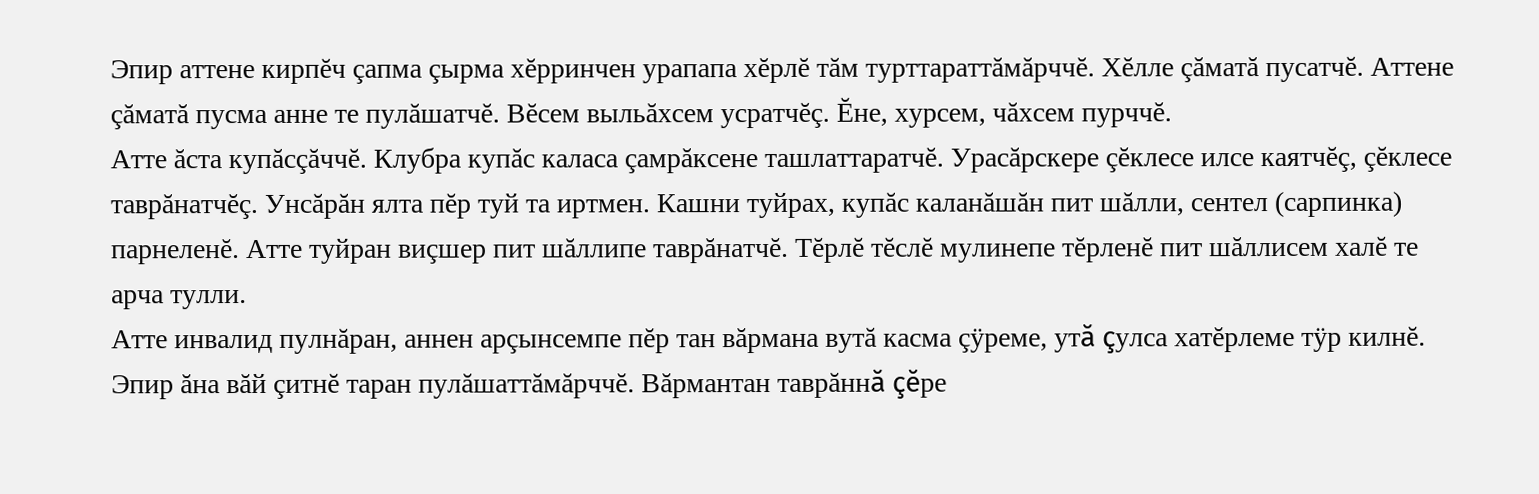Эпир аттене кирпĕч çапма çырма хĕрринчен урапапа хĕрлĕ тăм турттараттăмăрччĕ. Хĕлле çăматă пусатчĕ. Аттене çăматă пусма анне те пулăшатчĕ. Вĕсем выльăхсем усратчĕç. Ĕне, хурсем, чăхсем пурччĕ.
Атте ăста купăсçăччĕ. Клубра купăс каласа çамрăксене ташлаттаратчĕ. Урасăрскере çĕклесе илсе каятчĕç, çĕклесе таврăнатчĕç. Унсăрăн ялта пĕр туй та иртмен. Кашни туйрах, купăс каланăшăн пит шăлли, сентел (сарпинка) парнеленĕ. Атте туйран виçшер пит шăллипе таврăнатчĕ. Тĕрлĕ тĕслĕ мулинепе тĕрленĕ пит шăллисем халĕ те арча тулли.
Атте инвалид пулнăран, аннен арçынсемпе пĕр тан вăрмана вутă касма çÿреме, утă çулса хатĕрлеме тÿр килнĕ. Эпир ăна вăй çитнĕ таран пулăшаттăмăрччĕ. Вăрмантан таврăннă çĕре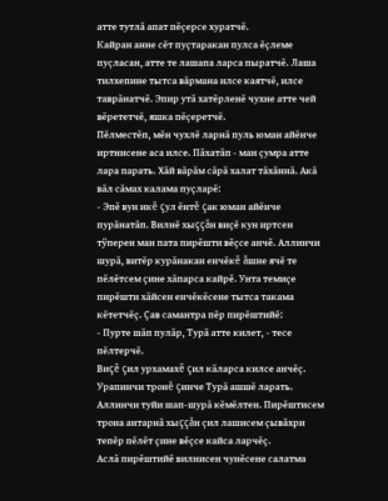атте тутлă апат пĕçерсе хуратчĕ.
Кайран анне сĕт пуçтаракан пулса ĕçлеме пуçласан, атте те лашапа ларса пыратчĕ. Лаша тилхепине тытса вăрмана илсе каятчĕ, илсе таврăнатчĕ. Эпир утă хатĕрленĕ чухне атте чей вĕрететчĕ, яшка пĕçеретчĕ.
Пĕлместĕп, мĕн чухлĕ ларнă пуль юман айĕнче иртнисене аса илсе. Пăхатăп - ман çумра атте лара парать. Хăй вăрăм сăрă халат тăхăннă. Акă вăл сăмах калама пуçларĕ:
- Эпĕ вун икĕ çул ĕнтĕ çак юман айĕнче пурăнатăп. Вилнĕ хыççăн виçĕ кун иртсен тÿперен ман пата пирĕшти вĕçсе анчĕ. Аллинчи шурă, витĕр курăнакан енчĕкĕ ăшне ячĕ те пĕлĕтсем çине хăпарса кайрĕ. Унта темиçе пирĕшти хăйсен енчĕкĕсене тытса такама кĕтетчĕç. Çав самантра пĕр пирĕштийĕ:
- Пурте шăп пулăр, Турă атте килет, - тесе пĕлтерчĕ.
Виçĕ çил урхамахĕ çил кăларса килсе анчĕç. Урапинчи тронĕ çинче Турă ашшĕ ларать. Аллинчи туйи шап-шурă кĕмĕлтен. Пирĕштисем трона антарнă хыççăн çил лашисем çывăхри тепĕр пĕлĕт çине вĕçсе кайса ларчĕç.
Аслă пирĕштийĕ вилнисен чунĕсене салатма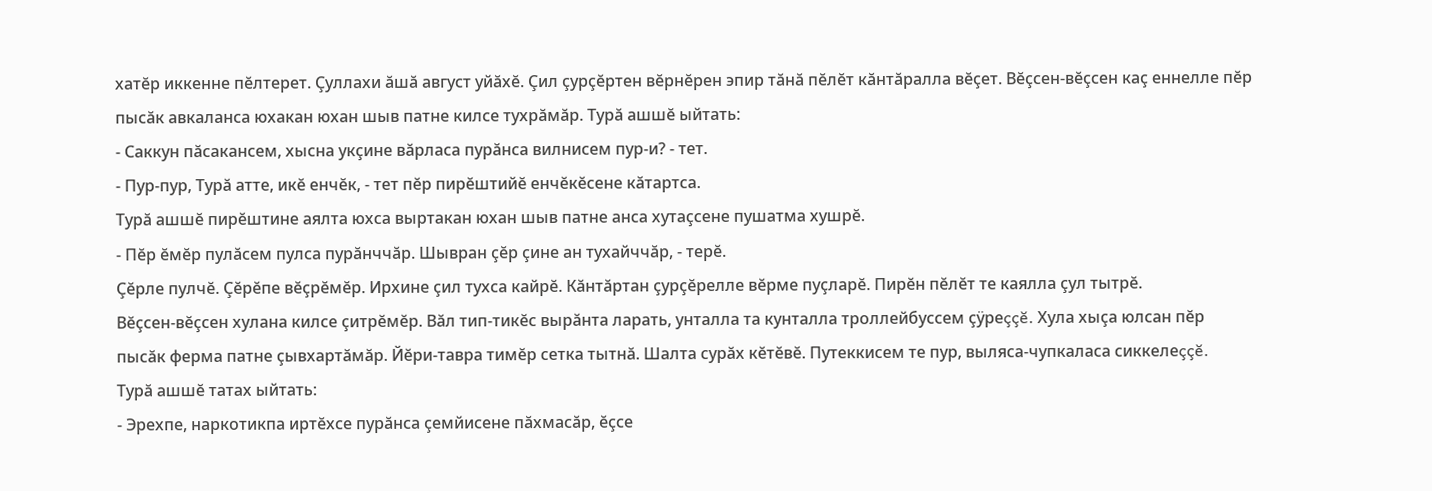хатĕр иккенне пĕлтерет. Çуллахи ăшă август уйăхĕ. Çил çурçĕртен вĕрнĕрен эпир тăнă пĕлĕт кăнтăралла вĕçет. Вĕçсен-вĕçсен каç еннелле пĕр пысăк авкаланса юхакан юхан шыв патне килсе тухрăмăр. Турă ашшĕ ыйтать:
- Саккун пăсакансем, хысна укçине вăрласа пурăнса вилнисем пур-и? - тет.
- Пур-пур, Турă атте, икĕ енчĕк, - тет пĕр пирĕштийĕ енчĕкĕсене кăтартса.
Турă ашшĕ пирĕштине аялта юхса выртакан юхан шыв патне анса хутаçсене пушатма хушрĕ.
- Пĕр ĕмĕр пулăсем пулса пурăнччăр. Шывран çĕр çине ан тухайччăр, - терĕ.
Çĕрле пулчĕ. Çĕрĕпе вĕçрĕмĕр. Ирхине çил тухса кайрĕ. Кăнтăртан çурçĕрелле вĕрме пуçларĕ. Пирĕн пĕлĕт те каялла çул тытрĕ.
Вĕçсен-вĕçсен хулана килсе çитрĕмĕр. Вăл тип-тикĕс вырăнта ларать, унталла та кунталла троллейбуссем çÿреççĕ. Хула хыçа юлсан пĕр пысăк ферма патне çывхартăмăр. Йĕри-тавра тимĕр сетка тытнă. Шалта сурăх кĕтĕвĕ. Путеккисем те пур, выляса-чупкаласа сиккелеççĕ.
Турă ашшĕ татах ыйтать:
- Эрехпе, наркотикпа иртĕхсе пурăнса çемйисене пăхмасăр, ĕçсе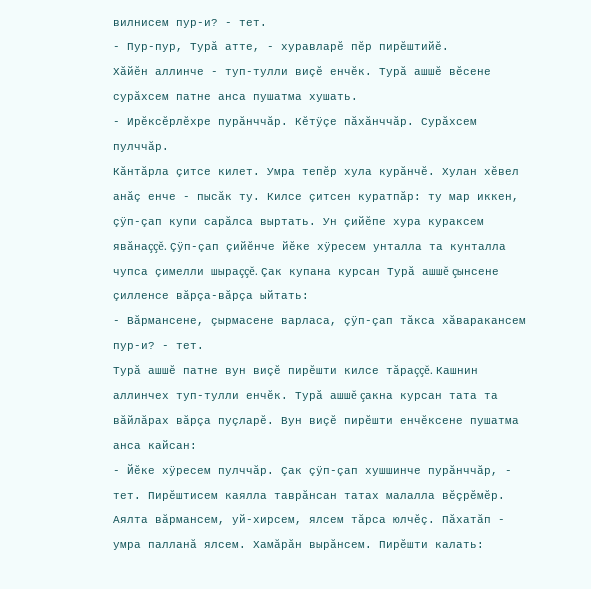вилнисем пур-и? - тет.
- Пур-пур, Турă атте, - хуравларĕ пĕр пирĕштийĕ.
Хăйĕн аллинче - туп-тулли виçĕ енчĕк. Турă ашшĕ вĕсене сурăхсем патне анса пушатма хушать.
- Ирĕксĕрлĕхре пурăнччăр. Кĕтÿçе пăхăнччăр. Сурăхсем пулччăр.
Кăнтăрла çитсе килет. Умра тепĕр хула курăнчĕ. Хулан хĕвел анăç енче - пысăк ту. Килсе çитсен куратпăр: ту мар иккен, çÿп-çап купи сарăлса выртать. Ун çийĕпе хура кураксем явăнаççĕ. Çÿп-çап çийĕнче йĕке хÿресем унталла та кунталла чупса çимелли шыраççĕ. Çак купана курсан Турă ашшĕ çынсене çилленсе вăрçа-вăрçа ыйтать:
- Вăрмансене, çырмасене варласа, çÿп-çап тăкса хăваракансем пур-и? - тет.
Турă ашшĕ патне вун виçĕ пирĕшти килсе тăраççĕ. Кашнин аллинчех туп-тулли енчĕк. Турă ашшĕ çакна курсан тата та вăйлăрах вăрçа пуçларĕ. Вун виçĕ пирĕшти енчĕксене пушатма анса кайсан:
- Йĕке хÿресем пулччăр. Çак çÿп-çап хушшинче пурăнччăр, - тет. Пирĕштисем каялла таврăнсан татах малалла вĕçрĕмĕр. Аялта вăрмансем, уй-хирсем, ялсем тăрса юлчĕç. Пăхатăп - умра палланă ялсем. Хамăрăн вырăнсем. Пирĕшти калать: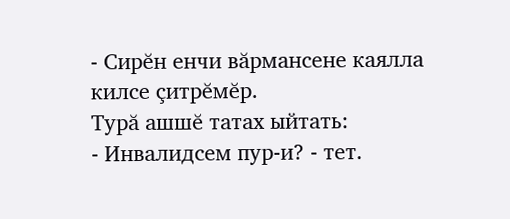- Сирĕн енчи вăрмансене каялла килсе çитрĕмĕр.
Турă ашшĕ татах ыйтать:
- Инвалидсем пур-и? - тет.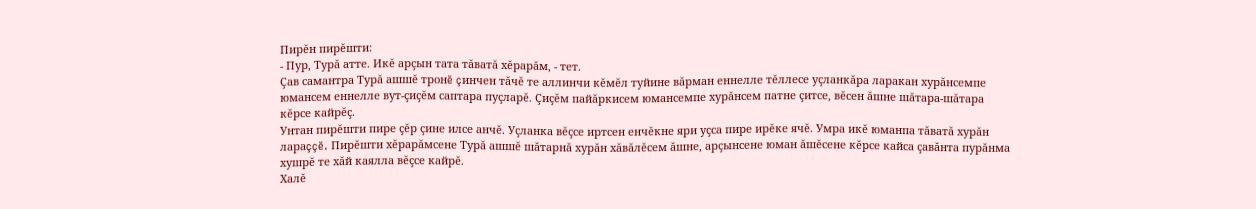Пирĕн пирĕшти:
- Пур, Турă атте. Икĕ арçын тата тăватă хĕрарăм, - тет.
Çав самантра Турă ашшĕ тронĕ çинчен тăчĕ те аллинчи кĕмĕл туйине вăрман еннелле тĕллесе уçланкăра ларакан хурăнсемпе юмансем еннелле вут-çиçĕм саптара пуçларĕ. Çиçĕм пайăркисем юмансемпе хурăнсем патне çитсе, вĕсен ăшне шăтара-шăтара кĕрсе кайрĕç.
Унтан пирĕшти пире çĕр çине илсе анчĕ. Уçланка вĕçсе иртсен енчĕкне яри уçса пире ирĕке ячĕ. Умра икĕ юманпа тăватă хурăн лараççĕ. Пирĕшти хĕрарăмсене Турă ашшĕ шăтарнă хурăн хăвăлĕсем ăшне, арçынсене юман ăшĕсене кĕрсе кайса çавăнта пурăнма хушрĕ те хăй каялла вĕçсе кайрĕ.
Халĕ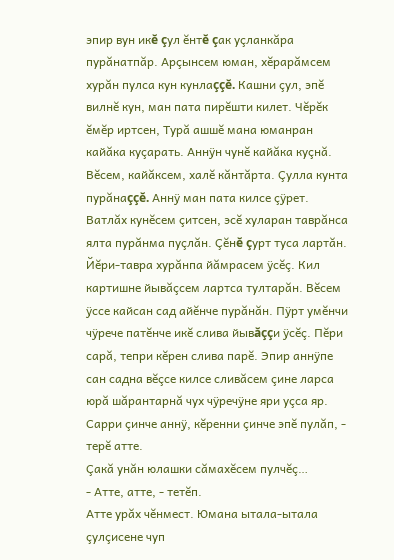эпир вун икĕ çул ĕнтĕ çак уçланкăра пурăнатпăр. Арçынсем юман, хĕрарăмсем хурăн пулса кун кунлаççĕ. Кашни çул, эпĕ вилнĕ кун, ман пата пирĕшти килет. Чĕрĕк ĕмĕр иртсен, Турă ашшĕ мана юманран кайăка куçарать. Аннÿн чунĕ кайăка куçнă. Вĕсем, кайăксем, халĕ кăнтăрта. Çулла кунта пурăнаççĕ. Аннÿ ман пата килсе çÿрет.
Ватлăх кунĕсем çитсен, эсĕ хуларан таврăнса ялта пурăнма пуçлăн. Çĕнĕ çурт туса лартăн. Йĕри-тавра хурăнпа йăмрасем ÿсĕç. Кил картишне йывăçсем лартса тултарăн. Вĕсем ÿссе кайсан сад айĕнче пурăнăн. Пÿрт умĕнчи чÿрече патĕнче икĕ слива йывăççи ÿсĕç. Пĕри сарă, тепри кĕрен слива парĕ. Эпир аннÿпе сан садна вĕçсе килсе сливăсем çине ларса юрă шăрантарнă чух чÿречÿне яри уçса яр. Сарри çинче аннÿ, кĕренни çинче эпĕ пулăп, - терĕ атте.
Çакă унăн юлашки сăмахĕсем пулчĕç…
- Атте, атте, - тетĕп.
Атте урăх чĕнмест. Юмана ытала-ытала çулçисене чуп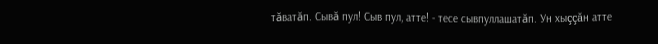тăватăп. Сывă пул! Сыв пул, атте! - тесе сывпуллашатăп. Ун хыççăн атте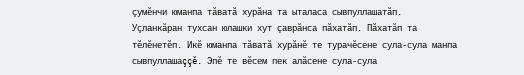çумĕнчи юманпа тăватă хурăна та ыталаса сывпуллашатăп.
Уçланкăран тухсан юлашки хут çаврăнса пăхатăп. Пăхатăп та тĕлĕнетĕп. Икĕ юманпа тăватă хурăнĕ те турачĕсене сула-сула манпа сывпуллашаççĕ. Эпĕ те вĕсем пек алăсене сула-сула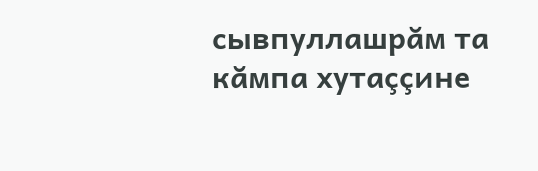сывпуллашрăм та кăмпа хутаççине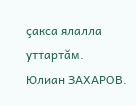çакса ялалла уттартăм.
Юлиан ЗАХАРОВ.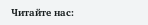Читайте нас: